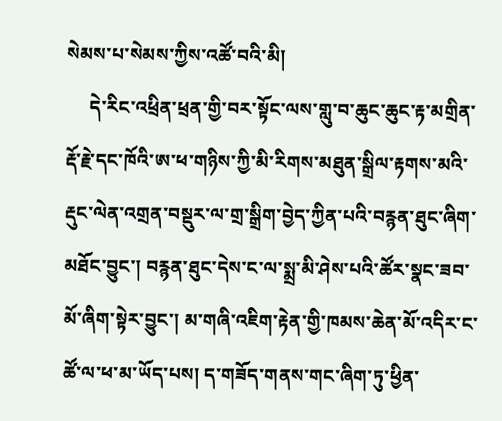སེམས་པ་སེམས་ཀྱིས་འཚོ་བའི་མི།
     དེ་རིང་འཕྲིན་ཕྲན་གྱི་བར་སྟོང་ལས་གླུ་བ་ཆུང་ཆུང་རྟ་མགྲིན་རྡོ་རྗེ་དང་ཁོའི་ཨ་ཕ་གཉིས་ཀྱི་མི་རིགས་མཐུན་སྒྲིལ་རྟགས་མའི་རྡུང་ལེན་འགྲན་བསྡུར་ལ་གྲ་སྒྲིག་བྱེད་ཀྱིན་པའི་བརྙན་ཐུང་ཞིག་མཐོང་བྱུང་། བརྙན་ཐུང་དེས་ང་ལ་སྨྲ་མི་ཤེས་པའི་ཚོར་སྣང་ཟབ་མོ་ཞིག་སྟེར་བྱུང་། མ་གཞི་འཇིག་རྟེན་གྱི་ཁམས་ཆེན་མོ་འདིར་ང་ཚོ་ལ་ཕ་མ་ཡོད་པས། ད་གཟོད་གནས་གང་ཞིག་ཏུ་ཕྱིན་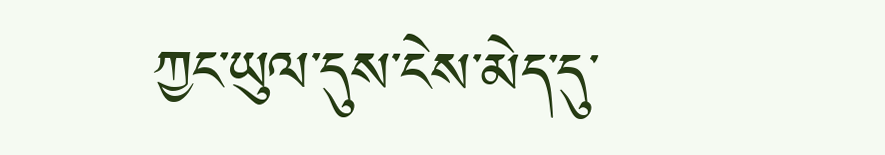ཀྱང་ཡུལ་དུས་ངེས་མེད་དུ་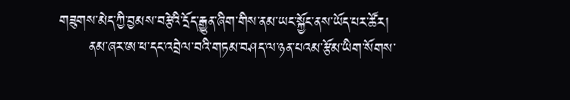གཟུགས་མེད་ཀྱི་བྱམས་བརྩེའི་དྲོད་རྒྱུན་ཞིག་གིས་ནམ་ཡང་སྐྱོང་ནས་ཡོད་པར་ཚོར།
      ནམ་ཞར་ཨ་ཕ་དང་འབྲེལ་བའི་གཏམ་བཤད་ལ་ཉན་པའམ་རྩོམ་ཡིག་སོགས་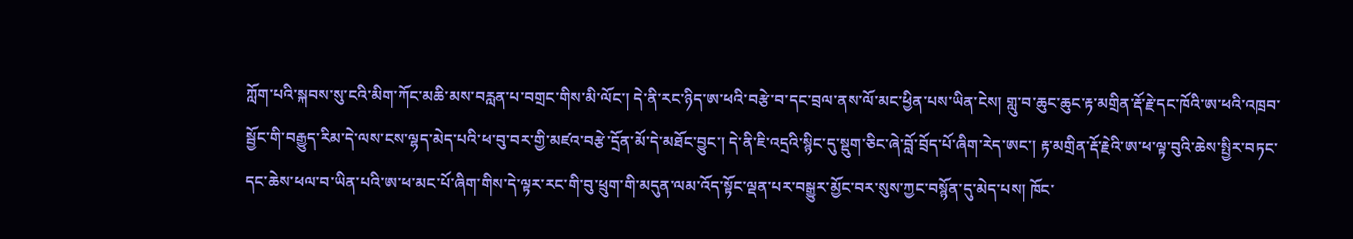ཀློག་པའི་སྐབས་སུ་ངའི་མིག་ཀོང་མཆི་མས་བརླན་པ་བགྲང་གིས་མི་ལོང་། དེ་ནི་རང་ཉིད་ཨ་ཕའི་བརྩེ་བ་དང་བྲལ་ནས་ལོ་མང་ཕྱིན་པས་ཡིན་ངེས། གླུ་བ་ཆུང་ཆུང་རྟ་མགྲིན་རྡོ་རྗེ་དང་ཁོའི་ཨ་ཕའི་འཁྲབ་སྦྱོང་གི་བརྒྱུད་རིམ་དེ་ལས་ངས་ལྷད་མེད་པའི་ཕ་བུ་བར་གྱི་མཛའ་བརྩེ་དྲོན་མོ་དེ་མཐོང་བྱུང་། དེ་ནི་ཇི་འདྲའི་སྙིང་དུ་སྡུག་ཅིང་ཞེ་བློ་བྲོད་པོ་ཞིག་རེད་ཨང་། རྟ་མགྲིན་རྡོ་རྗེའི་ཨ་ཕ་ལྟ་བུའི་ཆེས་སྤྱིར་བཏང་དང་ཆེས་ཕལ་བ་ཡིན་པའི་ཨ་ཕ་མང་པོ་ཞིག་གིས་དེ་ལྟར་རང་གི་བུ་ཕྲུག་གི་མདུན་ལམ་འོད་སྟོང་ལྡན་པར་བསྒྱུར་མྱོང་བར་སུས་ཀྱང་བསྙོན་དུ་མེད་པས། ཁོང་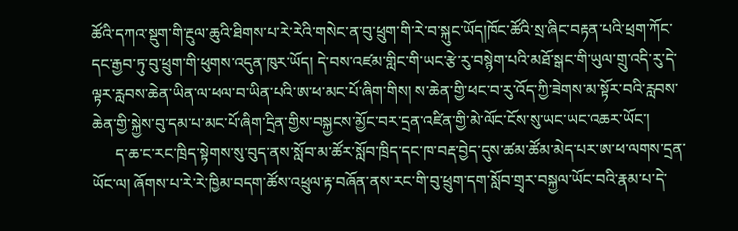ཚོའི་དཀའ་སྡུག་གི་རྔུལ་ཆུའི་ཐིགས་པ་རེ་རེའི་གསེང་ན་བུ་ཕྲུག་གི་རེ་བ་སྐུང་ཡོད།ཁོང་ཚོའི་སྲ་ཞིང་བརྟན་པའི་ཕྲག་ཀོང་དང་རྒྱབ་ཏུ་བུ་ཕྲུག་གི་ཕུགས་འདུན་ཁུར་ཡོད། དེ་བས་འཛམ་གླིང་གི་ཡང་རྩེ་རུ་བསྙེག་པའི་མཐོ་སྒང་གི་ཡུལ་གྲུ་འདི་རུ་དེ་ལྟར་རླབས་ཆེན་ཡིན་ལ་ཕལ་བ་ཡིན་པའི་ཨ་ཕ་མང་པོ་ཞིག་གིས། ས་ཆེན་གྱི་ཕང་བ་རུ་འོད་ཀྱི་ཟེགས་མ་སྟོར་བའི་རླབས་ཆེན་གྱི་སྐྱེས་བུ་དམ་པ་མང་པོ་ཞིག་དྲིན་གྱིས་བསྐྱངས་མྱོང་བར་དྲན་འཛིན་གྱི་མེ་ལོང་ངོས་སུ་ཡང་ཡང་འཆར་ཡོང་།
      ད་ཆ་ང་རང་ཁྲིད་སྟེགས་སུ་བུད་ནས་སློབ་མ་ཚོར་སློབ་ཁྲིད་དང་ཁ་བརྡ་བྱེད་དུས་ཚམ་ཚོམ་མེད་པར་ཨ་ཕ་ལགས་དྲན་ཡོང་ལ། ཞོགས་པ་རེ་རེ་ཁྱིམ་བདག་ཚོས་འཕྲུལ་རྟ་བཞོན་ནས་རང་གི་བུ་ཕྲུག་དག་སློབ་གྲྭར་བསྐྱལ་ཡོང་བའི་རྣམ་པ་དེ་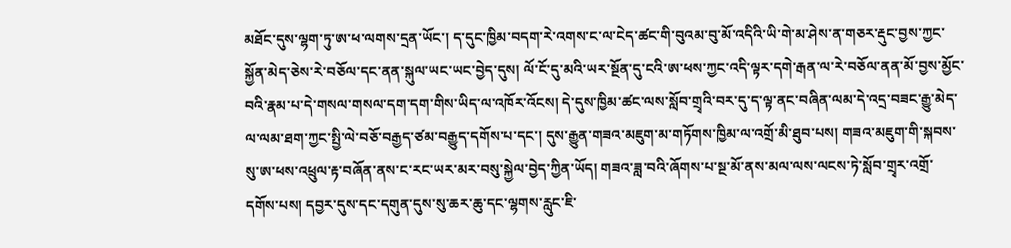མཐོང་དུས་ལྷག་ཏུ་ཨ་ཕ་ལགས་དྲན་ཡོང་། ད་དུང་ཁྱིམ་བདག་རེ་འགས་ང་ལ་ངེད་ཚང་གི་བུའམ་བུ་མོ་འདིའི་ཡི་གེ་མ་ཤེས་ན་གཅར་རྡུང་བྱས་ཀྱང་སྐྱོན་མེད་ཅེས་རེ་བཅོལ་དང་ནན་སྐུལ་ཡང་ཡང་བྱེད་དུས། ལོ་ངོ་དུ་མའི་ཡར་སྔོན་དུ་ངའི་ཨ་ཕས་ཀྱང་འདི་ལྟར་དགེ་རྒན་ལ་རེ་བཅོལ་ནན་མོ་བྱས་མྱོང་བའི་རྣམ་པ་དེ་གསལ་གསལ་དག་དག་གིས་ཡིད་ལ་འཁོར་འོངས། དེ་དུས་ཁྱིམ་ཚང་ལས་སློབ་གྲྭའི་བར་དུ་ད་ལྟ་ནང་བཞིན་ལམ་དེ་འདྲ་བཟང་རྒྱུ་མེད་ལ་ལམ་ཐག་ཀྱང་སྤྱི་ལེ་བཅོ་བརྒྱད་ཙམ་བརྒྱུད་དགོས་པ་དང་། དུས་རྒྱུན་གཟའ་མཇུག་མ་གཏོགས་ཁྱིམ་ལ་འགྲོ་མི་ཐུབ་པས། གཟའ་མཇུག་གི་སྐབས་སུ་ཨ་ཕས་འཕྲུལ་རྟ་བཞོན་ནས་ང་རང་ཡར་མར་བསུ་སྐྱེལ་བྱེད་ཀྱིན་ཡོད། གཟའ་ཟླ་བའི་ཞོགས་པ་སྔ་མོ་ནས་མལ་ལས་ལངས་ཏེ་སློབ་གྲྭར་འགྲོ་དགོས་པས། དབྱར་དུས་དང་དགུན་དུས་སུ་ཆར་ཆུ་དང་ལྷགས་རླུང་ཇི་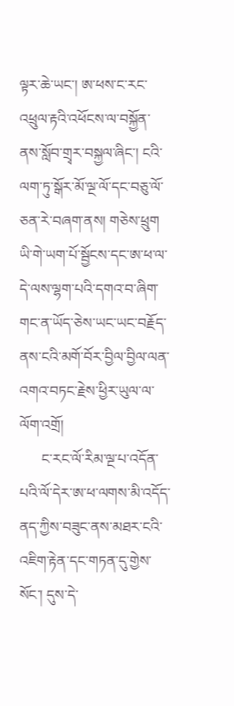ལྟར་ཆེ་ཡང་། ཨ་ཕས་ང་རང་འཕྲུལ་རྟའི་འཕོངས་ལ་བསྐྱོན་ནས་སློབ་གྲྭར་བསྐྱལ་ཞིང་། ངའི་ལག་ཏུ་སྒོར་མོ་ལྔ་ལོ་དང་བཅུ་ལོ་ཅན་རེ་བཞག་ནས། གཅེས་ཕྲུག ཡི་གེ་ཡག་པོ་སྦྱོངས་དང་ཨ་ཕ་ལ་དེ་ལས་ལྷག་པའི་དགའ་བ་ཞིག་གང་ན་ཡོད་ཅེས་ཡང་ཡང་བརྗོད་ནས་ངའི་མགོ་བོར་བྱིལ་བྱིལ་ལན་འགའ་བཏང་རྗེས་ཕྱིར་ཡུལ་ལ་ལོག་འགྲོ།
      ང་རང་ལོ་རིམ་ལྔ་པ་འདོན་པའི་ལོ་དེར་ཨ་ཕ་ལགས་མི་འདོད་ནད་ཀྱིས་བཟུང་ནས་མཐར་ངའི་འཇིག་རྟེན་དང་གཏན་དུ་གྱེས་སོང་། དུས་དེ་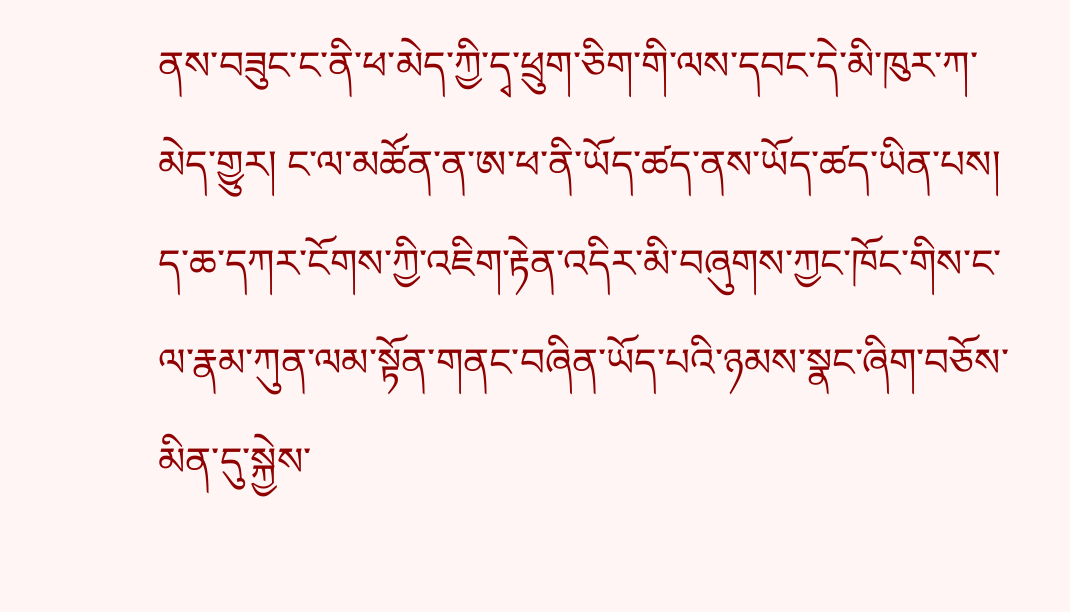ནས་བཟུང་ང་ནི་ཕ་མེད་ཀྱི་དྭ་ཕྲུག་ཅིག་གི་ལས་དབང་དེ་མི་ཁུར་ཀ་མེད་གྱུར། ང་ལ་མཚོན་ན་ཨ་ཕ་ནི་ཡོད་ཚད་ནས་ཡོད་ཚད་ཡིན་པས། ད་ཆ་དཀར་ངོགས་ཀྱི་འཇིག་རྟེན་འདིར་མི་བཞུགས་ཀྱང་ཁོང་གིས་ང་ལ་རྣམ་ཀུན་ལམ་སྟོན་གནང་བཞིན་ཡོད་པའི་ཉམས་སྣང་ཞིག་བཅོས་མིན་དུ་སྐྱེས་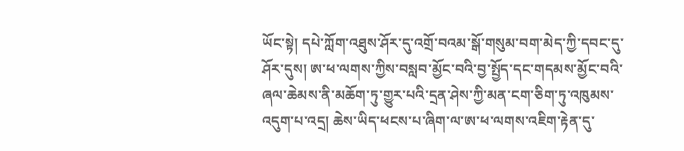ཡོང་སྟེ། དཔེ་ཀློག་འཐུས་ཤོར་དུ་འགྲོ་བའམ་སྒོ་གསུམ་བག་མེད་ཀྱི་དབང་དུ་ཤོར་དུས། ཨ་ཕ་ལགས་ཀྱིས་བསླབ་མྱོང་བའི་བྱ་སྤྱོད་དང་གདམས་མྱོང་བའི་ཞལ་ཆེམས་ནི་མཆོག་ཏུ་གྱུར་པའི་དྲན་ཤེས་ཀྱི་མན་ངག་ཅིག་ཏུ་འཁུམས་འདུག་པ་འདྲ། ཆེས་ཡིད་ཕངས་པ་ཞིག་ལ་ཨ་ཕ་ལགས་འཇིག་རྟེན་དུ་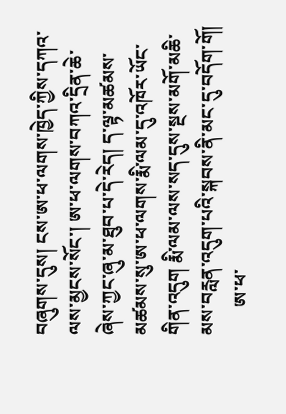བཞུགས་དུས། ངས་ཨ་ཕ་ལགས་ཁྱེད་ཀྱིས་དཀའ་ལས་མྱངས་སོང་། ཨ་ཕ་ལགས་བཀའ་དྲིན་ཆེ་ཞེས་ཀྱང་ཞུ་མ་ཐུབ་པ་དེ་རེད། ད་ལྟ་མཚམས་མཚམས་སུ་ཨ་ཕ་ལགས་རྨི་ལམ་དུ་འཁོར་ཡོང་གིན་འདུག རྨི་ལམ་ལས་སད་དུས་སྔས་མགོ་མཆི་མས་བརླན་འདུག་པའི་སྐབས་ནི་མང་དུ་བདོག་གོ།
      ཨ་ཕ་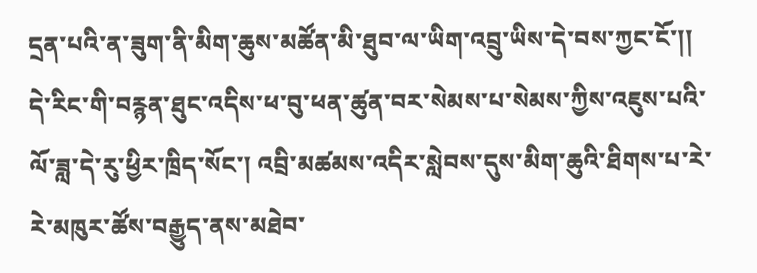དྲན་པའི་ན་ཟུག་ནི་མིག་ཆུས་མཚོན་མི་ཐུབ་ལ་ཡིག་འབྲུ་ཡིས་དེ་བས་ཀྱང་ངོ་།། དེ་རིང་གི་བརྙན་ཐུང་འདིས་ཕ་བུ་ཕན་ཚུན་བར་སེམས་པ་སེམས་ཀྱིས་འཇུས་པའི་ལོ་ཟླ་དེ་རུ་ཕྱིར་ཁྲིད་སོང་། འབྲི་མཚམས་འདིར་སླེབས་དུས་མིག་ཆུའི་ཐིགས་པ་རེ་རེ་མཁུར་ཚོས་བརྒྱུད་ནས་མཐེབ་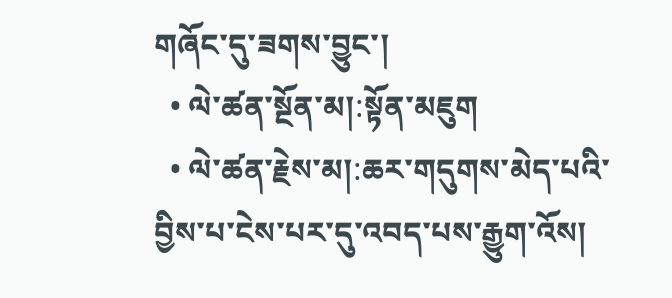གཞོང་དུ་ཟགས་བྱུང་།
  • ལེ་ཚན་སྔོན་མ།:སྟོན་མཇུག
  • ལེ་ཚན་རྗེས་མ།:ཆར་གདུགས་མེད་པའི་བྱིས་པ་ངེས་པར་དུ་འབད་པས་རྒྱུག་འོས།